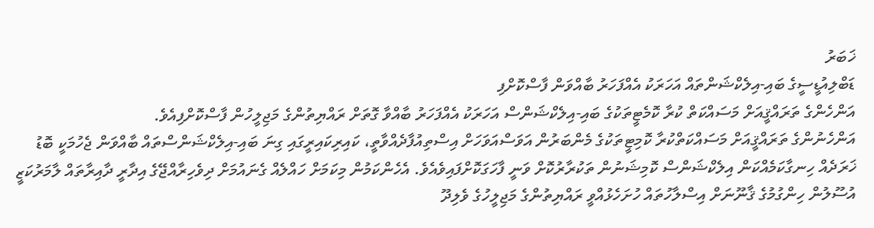ޚަބަރު
ޑަބްލިއުޑީސީގެ ބައި-އިލެކްޝަންތައް އަހަރަކު އެއްފަހަރު ބާއްވަން ފާސްކޮށްފި
އަންހެންގެ ތަރައްޤީއަށް މަސައްކަތް ކުރާ ކޮމެޓީތަކުގެ ބައި-އިލެކްޝަންސް އަހަރަކު އެއްފަހަރު ބާއްވާ ގޮތަށް ރައްޔިތުންގެ މަޖިލީހުން ފާސްކޮށްފިއެވެ.
އަންހެނުންގެ ތަރައްޤީއަށް މަސައްކަތްކުރާ ކޮމިޓީތަކުގެ މެންބަރުން އަވަސްއަވަހަށް އިސްތިއުފާދެއްވާތީ، ކައިރިކައިރީގައި ގިނަ ބައި-އިލެކްޝަންސްތައް ބާއްވަން ޖެހުމަކީ ބޮޑު ޚަރަދެއް ހިނގާކަމެއްކަން އިލެކްޝަންސް ކޮމިޝަނުން ތަކުރާރުކޮށް ވަނީ ފާހަގަކޮށްފައިވެއެވެ. އެހެންކަމުން މިކަމަށް ހައްލެއް ގެނައުމަށް ދިވެހިރާއްޖޭގެ އިދާރީ ދާއިރާތައް ލާމަރުކަޒީ އުސޫލުން ހިންގުމުގެ ޤާނޫނަށް އިސްލާހުތައް ހުށަހެޅުއްވީ ރައްޔިތުންގެ މަޖިލީހުގެ ވެލިދޫ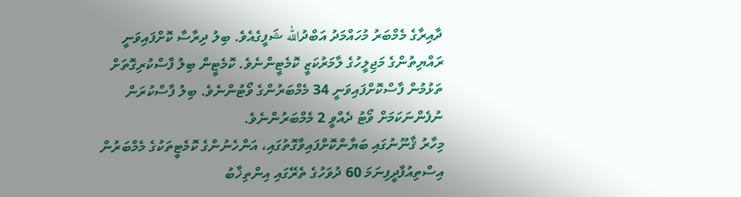ދާއިރާގެ މެމްބަރު މުހައްމަދު އަބްދުالله ޝަފީގެއެވެ. ބިލު ދިރާސާ ކޮށްފައިވަނީ ރައްޔިތުންގެ މަޖިލީހުގެ ލާމަރުކަޒީ ކޮމެޓީންނެވެ. ކޮމެޓީން ބިލު ފާސްކުރިގޮތަށް ތަޅުމުން ފާސްކޮށްފައިވަނީ 34 މެމްބަރުންގެ ވޯޓުންނެވެ. ބިލު ފާސްކުރަން ނުފެންނަކަމަށް ވޯޓު ދެއްވީ 2 މެމްބަރުންނެވެ.
މިހާރު ޤާނޫނުގައި ބަޔާންކޮށްފައިވާގޮތުގައި، އަންހެނުންގެ ކޮމެޓީތަކުގެ މެމްބަރުން އިސްތިއުފާދީފިނަމަ 60 ދުވަހުގެ ތެރޭގައި އިންތިޚާބު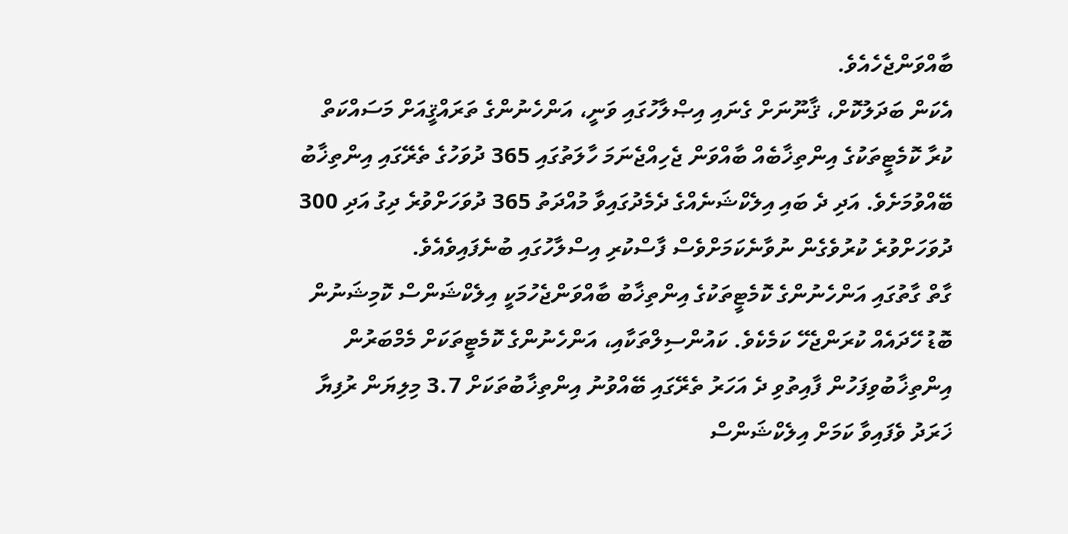ބާއްވަންޖެހެއެވެ.
އެކަން ބަދަލުކޮށް، ޤާނޫނަށް ގެނައި އިޞްލާހުގައި ވަނީ، އަންހެނުންގެ ތަރައްޤީއަށް މަސައްކަތް ކުރާ ކޮމެޓީތަކުގެ އިންތިޚާބެއް ބާއްވަން ޖެހިއްޖެނަމަ ހާލަތުގައި 365 ދުވަހުގެ ތެރޭގައި އިންތިޚާބު ބޭއްވުމަށެވެ. އަދި ދެ ބައި އިލެކްޝަނެއްގެ ދެމެދުގައިވާ މުއްދަތު 365 ދުވަހަށްވުރެ ދިގު އަދި 300 ދުވަހަށްވުރެ ކުރުވެގެން ނުވާނެކަމަށްވެސް ފާސްކުރި އިސްލާހުގައި ބުނެފައިވެއެވެ.
ގާތް ގާތުގައި އަންހެނުންގެ ކޮމެޓީތަކުގެ އިންތިޚާބު ބާއްވަންޖެހުމަކީ އިލެކްޝަންސް ކޮމިޝަނުން ބޮޑު ހޭދައެއް ކުރަންޖެހޭ ކަމެކެވެ. ކައުންސިލްތަކާއި، އަންހެނުންގެ ކޮމެޓީތަކަށް މެމްބަރުން އިންތިޚާބުވިފަހުން ފާއިތުވި ދެ އަހަރު ތެރޭގައި ބޭއްވުނު އިންތިޚާބުތަކަށް 3.7 މިލިޔަން ރުފިޔާ ޚަރަދު ވެފައިވާ ކަމަށް އިލެކްޝަންސް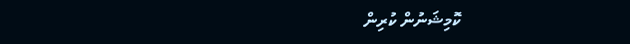ކޮމިޝަނުން ކުރިން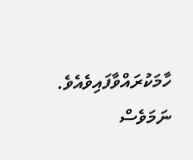ހާމަކުރައްވާފައިވެއެވެ.
ނަމަވެސް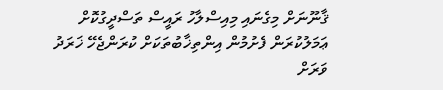ޤާނޫނަށް މިގެނައި މިއިސްލާހު ރައީސް ތަސްދީގުކޮށް ޢަމަލުކުރަން ފެށުމުން އިންތިޚާބުތަކަށް ކުރަންޖެހޭ ޚަރަދު ވަރަށް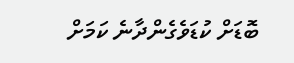ބޮޑަށް ކުޑަވެގެންދާނެ ކަމަށް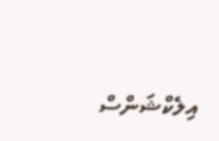އިލެކްޝަންސް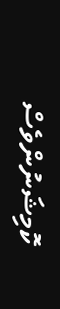ކޮމިޝަނުންވެސް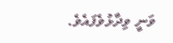ވަނީ ވިދާޅުވެފައެވެ.